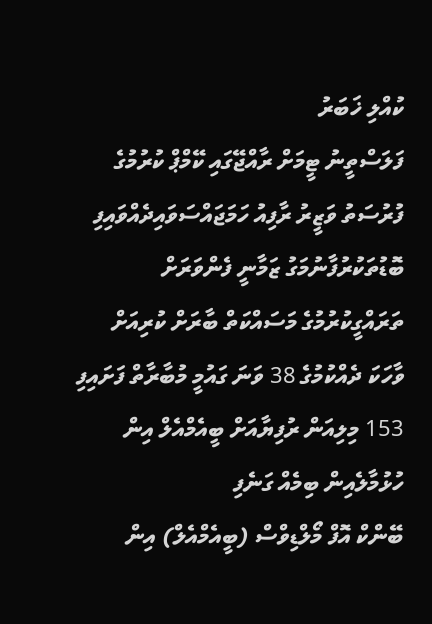ކުއްލި ޚަބަރު
ފަލަސްތީނު ޓީމަށް ރާއްޖޭގައި ކޭމްޕް ކުރުމުގެ ފުރުސަތު ވަޒީރު ރާފިއު ހަމަޖައްސަވައިދެއްވައިފި
ބޮޑުތަކުރުފާނުމަގު ޒަމާނީ ފެންވަރަށް ތަރައްގީކުރުމުގެ މަސައްކަތް ބާރަށް ކުރިއަށް
ވާހަކަ ދެއްކުމުގެ 38 ވަނަ ގައުމީ މުބާރާތް ފަށައިފި
153 މިލިއަން ރުފިޔާއަށް ބީއެމްއެލް އިން ހުޅުމާލެއިން ބިމެއް ގަނެފި
ބޭންކް އޮފް މޯލްޑިވްސް (ބީއެމްއެލް) އިން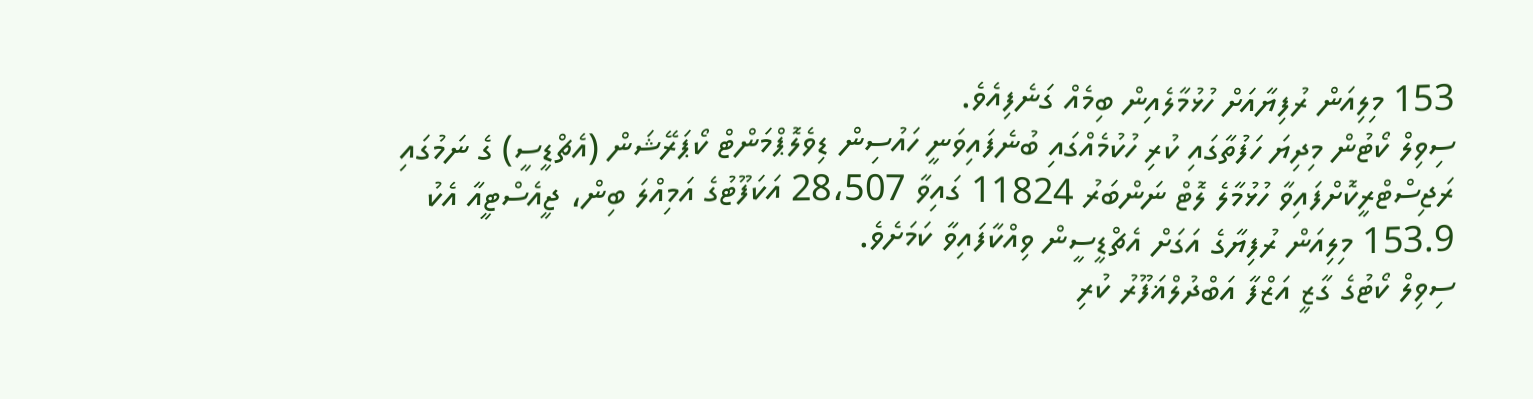153 މިލިއަން ރުފިޔާއަށް ހުޅުމާލެއިން ބިމެއް ގަނެފިއެވެ.
ސިވިލް ކޯޓުން މިދިޔަ ހަފުތާގައި ކުރި ހުކުމެއްގައި ބުނެފައިވަނީ ހައުސިން ޑިވެލޮޕްމަންޓް ކޯޕަރޭޝަން (އެޗްޑީސީ) ގެ ނަމުގައި ރަޖިސްޓްރީކޮށްފައިވާ ހުޅުމާލެ ލޮޓް ނަންބަރު 11824 ގައިވާ 28،507 އަކަފޫޓުގެ އަމިއްލަ ބިން، ޖީއެސްޓީއާ އެކު 153.9 މިލިއަން ރުފިޔާގެ އަގަށް އެޗްޑީސީން ވިއްކާފައިވާ ކަމަށެވެ.
ސިވިލް ކޯޓުގެ ގާޒީ އަޒްފާ އަބްދުލްޣަފޫރު ކުރި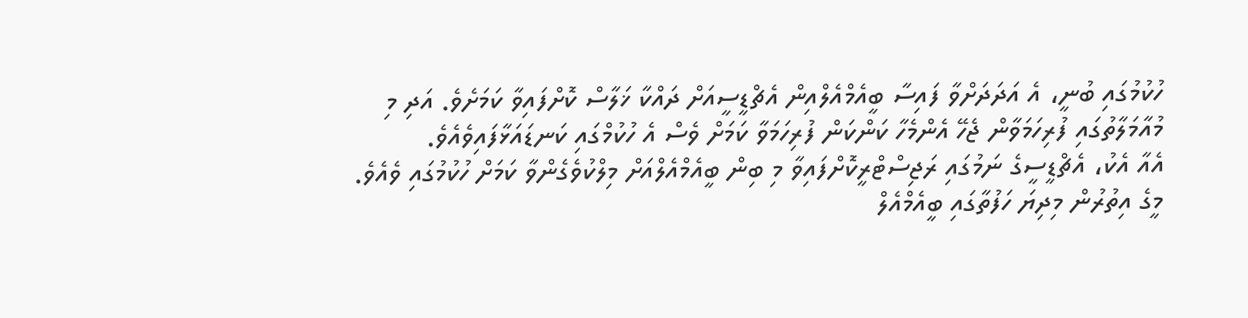ހުކުމުގައި ބުނީ، އެ އަދަދަށްވާ ފައިސާ ބީއެމްއެލްއިން އެޗްޑީސީއަށް ދައްކާ ޚަލާސް ކޮށްފައިވާ ކަމަށެވެ. އަދި މި މުއާމަލާތުގައި ފުރިހަމަވާން ޖެހޭ އެންމެހާ ކަންކަން ފުރިހަމަވާ ކަމަށް ވެސް އެ ހުކުމްގައި ކަނޑައަޅާފައިވެއެވެ.
އެއާ އެކު، އެޗްޑީސީގެ ނަމުގައި ރަޖިސްޓްރީކޮށްފައިވާ މި ބިން ބީއެމްއެލްއަށް މިލްކުވެގެންވާ ކަމަށް ހުކުމުގައި ވެއެވެ.
މީގެ އިތުރުން މިދިޔަ ހަފުތާގައި ބީއެމްއެލް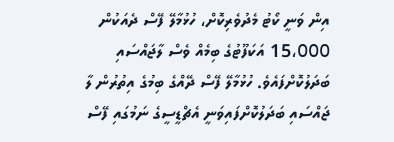އިން ވަނީ ކޯޓު މެދުވެރިކޮށް، ހުޅުމާލޭ ފޭސް ދެއަކުން 15،000 އަކަފޫޓުގެ ބިމެއް ވެސް ލާޖައްސައި ބަދަލުކޮށްފައެވެ. ހުޅުމާލޭ ފޭސް ދޭއްގެ ބިމުގެ އިތުރުން ލާ ޖައްސައި ބަދަލުކޮށްފައިވަނީ އެޗްޑީސީގެ ނަމުގައި ފޭސް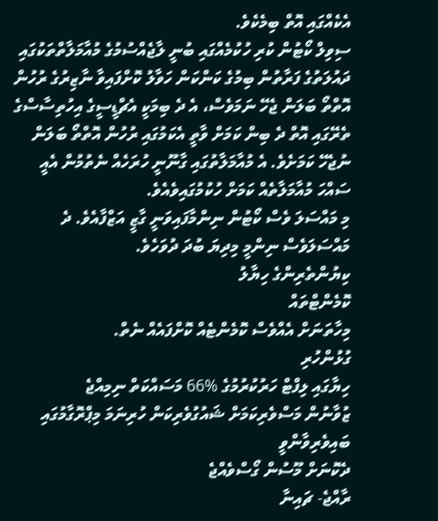އެކެއްގައި އޮތް ބިމެކެވެ.
ސިވިލް ކޯޓުން ކުރި ހުކުމެއްގައި ބުނީ ލާޖެއްސުމުގެ މުއާމަލާތްތަކުގައި ދައުލަތުގެ ފަރާތުން ބިމުގެ ކަންކަން ހަވާލު ކޮށްފައިވާ ނާޒިރުގެ ރުހުން އޮތްތޯ ބަލަން ޖެހޭ ނަމަވެސް، އެ ދެ ބިމަކީ އެޗްޑީސީގެ އިހުތިސާސްގެ ތެރޭގައި އޮތް ދެ ބިން ކަމަށް ވާތީ އެކަމުގައި ރުހުން އޮތްތޯ ބަލަން ނުޖެހޭ ކަމަށެވެ. އެ މުއާމަލާތުގައި ގާނޫނީ ހުރަހެއް ނެތުމުން އެއީ ސައްހަ މުއާމަލާތެއް ކަމަށް ހުކުމުގައިވެއެވެ.
މި މައްސަލަ ވެސް ކޯޓުން ނިންމާފައިވަނީ ގާޒީ އަޒްފާއެވެ. ދެ މައްސަލަވެސް ނިންމީ މިދިޔަ ބުދަ ދުވަހެވެ.
ކިޔުންތެރިންގެ ހިޔާލު
ކޮމެންޓްތައް
މިހާތަނަށް އެއްވެސް ކޮމެންޓެއް ކޮށްފައެއް ނެތް.
ގުޅުންހުރި
ހިޔާގައި ލިފްޓް ހަރުކުރުމުގެ %66 މަސައްކަތް ނިމިއްޖެ
ޒުވާނުން މަސްވެރިކަމަށް ޝައުގުވެރިކަން ހުރިނަމަ މިޕްރޮގާމުގައި ބައިވެރިވާންވީ
ދެކޮނަށް މޫސުން ގޯސްވެއްޖެ
ރާއްޖެ- ޗައިނާ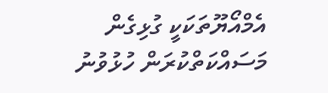އެމްއޯޔޫތަކަކީ ގުޅިގެން މަސައްކަތްކުރަން ހުޅުވުނު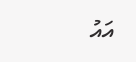އައު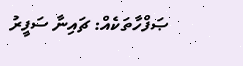ޞަފްހާތަކެއް: ޗައިނާ ސަފީރު